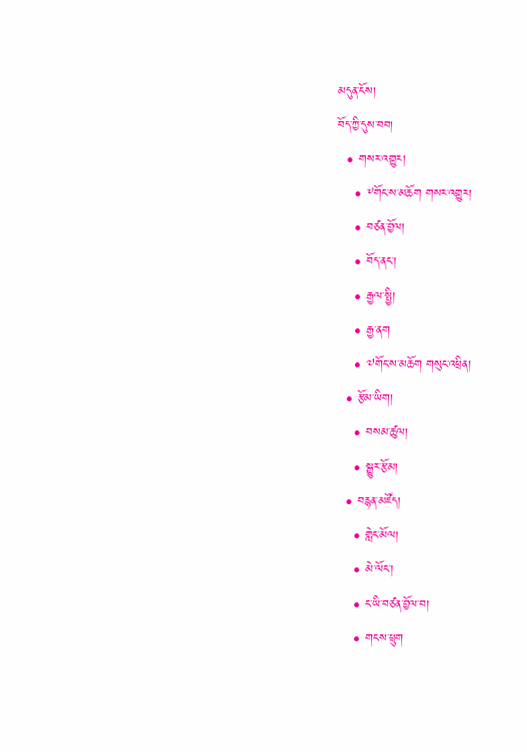མདུན་ངོས།
བོད་ཀྱི་དུས་བབ།
  • གསར་འགྱུར།
    • ༸གོང་ས་མཆོག གསར་འགྱུར།
    • བཙན་བྱོལ།
    • བོད་ནང་།
    • རྒྱལ་སྤྱི།
    • རྒྱ་ནག
    • ༧གོང་ས་མཆོག གསུང་འཕྲིན།
  • རྩོམ་ཡིག།
    • བསམ་ཚུལ།
    • སྒྱུར་རྩོམ།
  • བརྙན་མཛོད།
    • གླེང་མོལ།
    • མེ་ལོང་།
    • ང་ཡི་བཙན་བྱོལ་བ།
    • གངས་ཕྲུག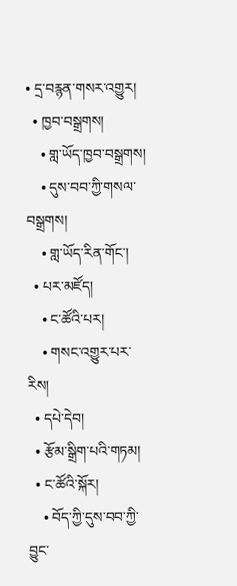• དྲ་བརྙན་གསར་འགྱུར།
  • ཁྱབ་བསྒྲགས།
    • གླ་ཡོད་ཁྱབ་བསྒྲགས།
    • དུས་བབ་ཀྱི་གསལ་བསྒྲགས།
    • གླ་ཡོད་རིན་གོང་།
  • པར་མཛོད།
    • ང་ཚོའི་པར།
    • གསང་འགྱུར་པར་རིས།
  • དཔེ་དེབ།
  • རྩོམ་སྒྲིག་པའི་གཏམ།
  • ང་ཚོའི་སྐོར།
    • བོད་ཀྱི་དུས་བབ་ཀྱི་བྱུང་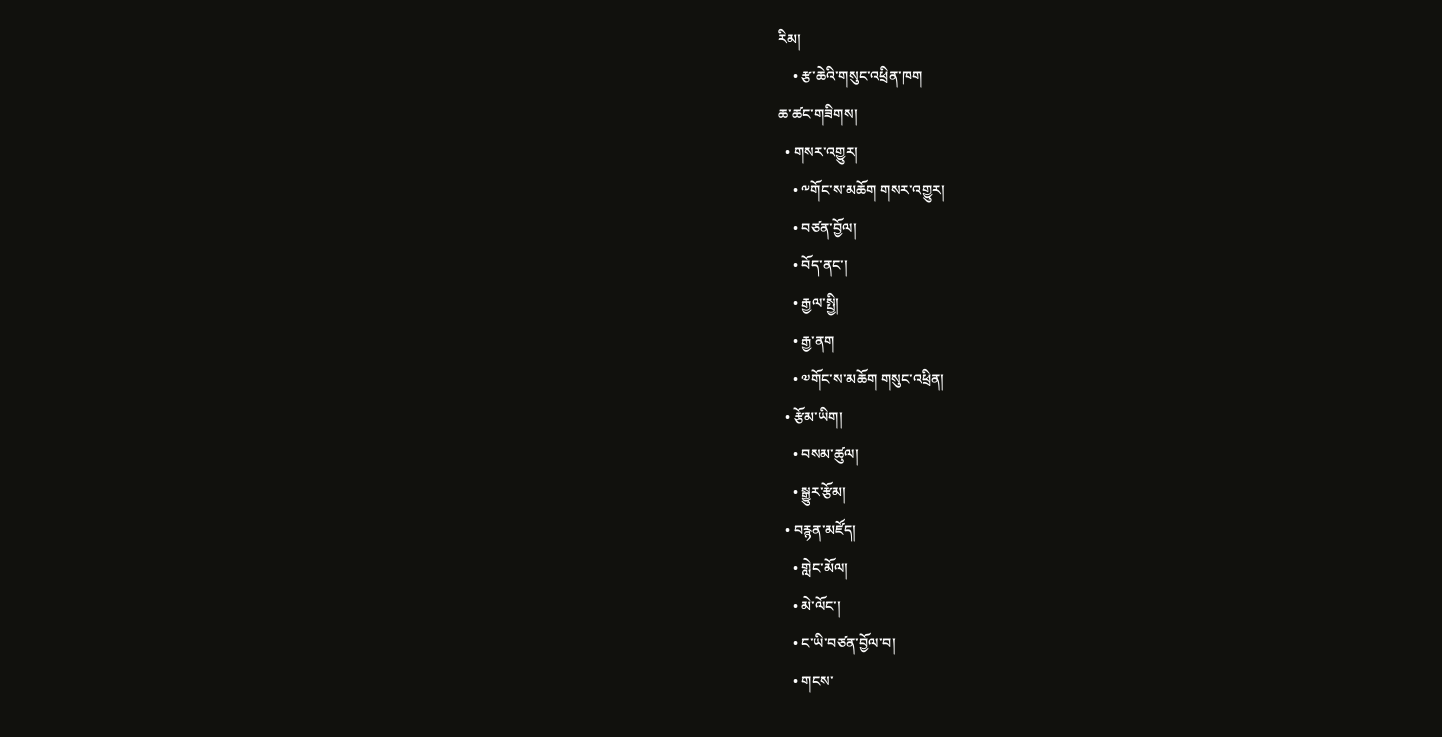རིམ།
    • རྩ་ཆེའི་གསུང་འཕྲིན་ཁག
ཆ་ཚང་གཟིགས།
  • གསར་འགྱུར།
    • ༸གོང་ས་མཆོག གསར་འགྱུར།
    • བཙན་བྱོལ།
    • བོད་ནང་།
    • རྒྱལ་སྤྱི།
    • རྒྱ་ནག
    • ༧གོང་ས་མཆོག གསུང་འཕྲིན།
  • རྩོམ་ཡིག།
    • བསམ་ཚུལ།
    • སྒྱུར་རྩོམ།
  • བརྙན་མཛོད།
    • གླེང་མོལ།
    • མེ་ལོང་།
    • ང་ཡི་བཙན་བྱོལ་བ།
    • གངས་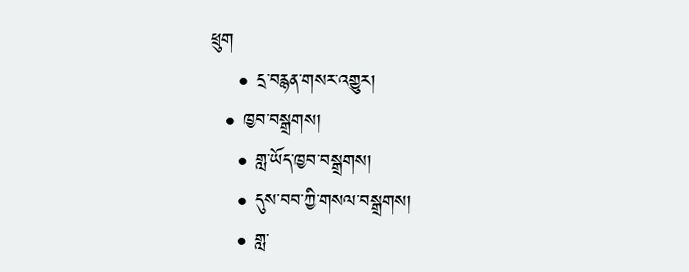ཕྲུག
    • དྲ་བརྙན་གསར་འགྱུར།
  • ཁྱབ་བསྒྲགས།
    • གླ་ཡོད་ཁྱབ་བསྒྲགས།
    • དུས་བབ་ཀྱི་གསལ་བསྒྲགས།
    • གླ་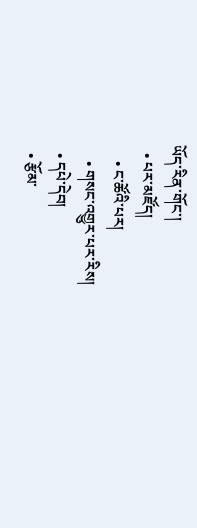ཡོད་རིན་གོང་།
  • པར་མཛོད།
    • ང་ཚོའི་པར།
    • གསང་འགྱུར་པར་རིས།
  • དཔེ་དེབ།
  • རྩོམ་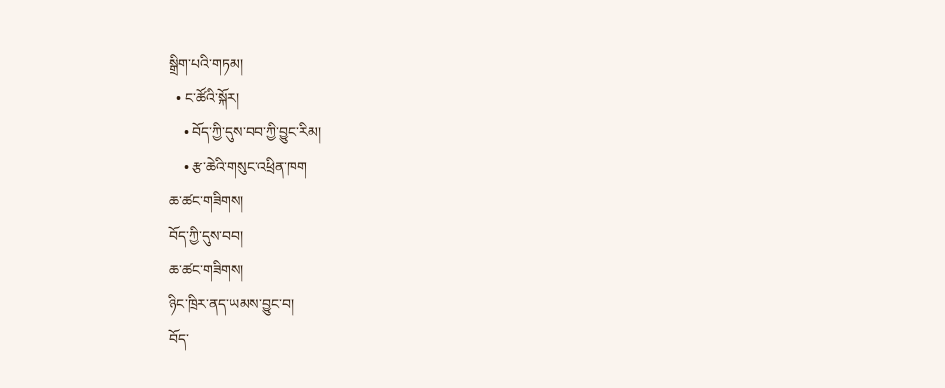སྒྲིག་པའི་གཏམ།
  • ང་ཚོའི་སྐོར།
    • བོད་ཀྱི་དུས་བབ་ཀྱི་བྱུང་རིམ།
    • རྩ་ཆེའི་གསུང་འཕྲིན་ཁག
ཆ་ཚང་གཟིགས།
བོད་ཀྱི་དུས་བབ།
ཆ་ཚང་གཟིགས།
ཉིང་ཁྲིར་ནད་ཡམས་བྱུང་བ།
བོད་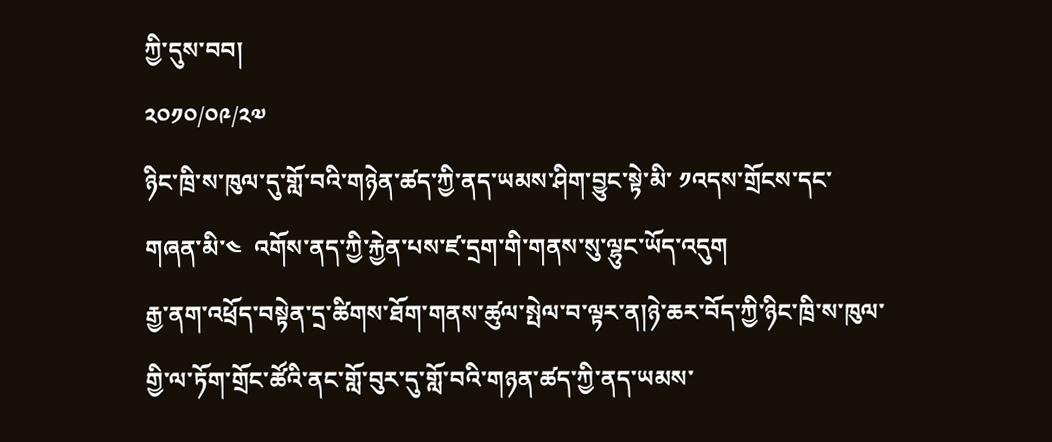ཀྱི་དུས་བབ།
༢༠༡༠/༠༩/༢༧
ཉིང་ཁྲི་ས་ཁུལ་དུ་གློ་བའི་གཉེན་ཚད་ཀྱི་ནད་ཡམས་ཤིག་བྱུང་སྟེ་མི་ ༡འདས་གྲོངས་དང་གཞན་མི་༤  འགོས་ནད་ཀྱི་རྐྱེན་པས་ཛ་དྲག་གི་གནས་སུ་ལྷུང་ཡོད་འདུག
རྒྱ་ནག་འཕྲོད་བསྟེན་དྲ་ཚིགས་ཐོག་གནས་ཚུལ་སྤེལ་བ་ལྟར་ན།ཉེ་ཆར་བོད་ཀྱི་ཉིང་ཁྲི་ས་ཁུལ་གྱི་ལ་ཏོག་གྲོང་ཚོའི་ནང་གློ་བུར་དུ་གློ་བའི་གཉན་ཚད་ཀྱི་ནད་ཡམས་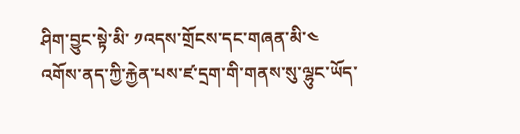ཤིག་བྱུང་སྟེ་མི་ ༡འདས་གྲོངས་དང་གཞན་མི་༤  འགོས་ནད་ཀྱི་རྐྱེན་པས་ཛ་དྲག་གི་གནས་སུ་ལྷུང་ཡོད་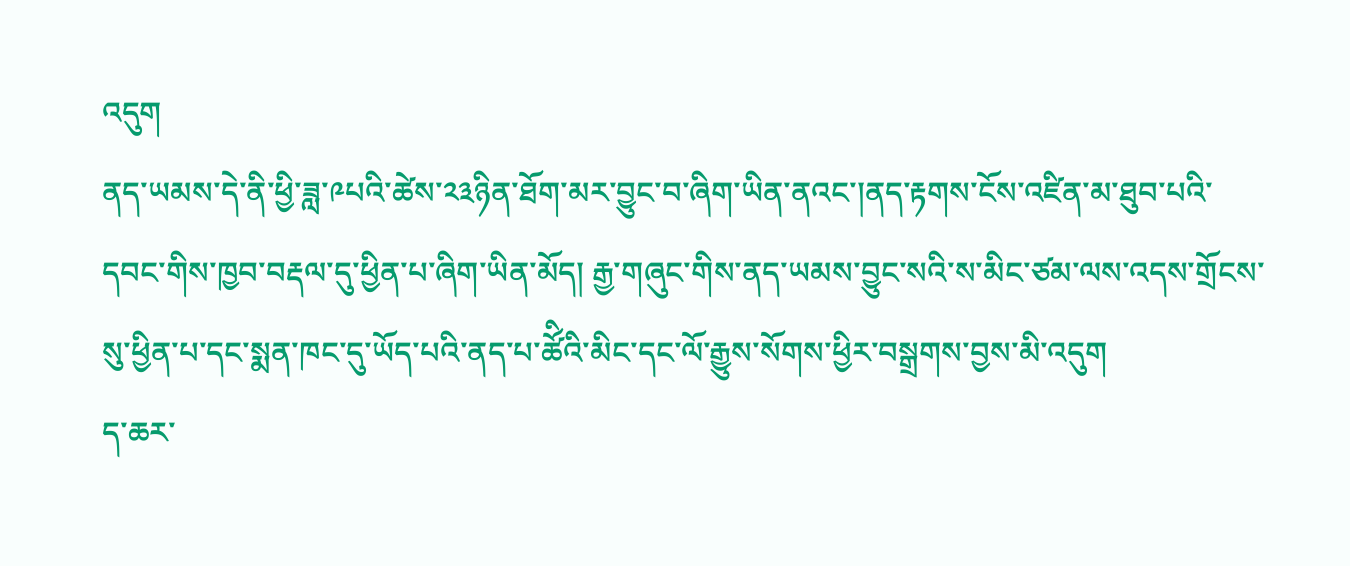འདུག
ནད་ཡམས་དེ་ནི་ཕྱི་ཟླ་༩པའི་ཚེས་༢༣ཉིན་ཐོག་མར་བྱུང་བ་ཞིག་ཡིན་ནའང་།ནད་རྟགས་ངོས་འཛིན་མ་ཐུབ་པའི་དབང་གིས་ཁྱབ་བརྡལ་དུ་ཕྱིན་པ་ཞིག་ཡིན་མོད། རྒྱ་གཞུང་གིས་ནད་ཡམས་བྱུང་སའི་ས་མིང་ཙམ་ལས་འདས་གྲོངས་སུ་ཕྱིན་པ་དང་སྨན་ཁང་དུ་ཡོད་པའི་ནད་པ་ཚོིའི་མིང་དང་ལོ་རྒྱུས་སོགས་ཕྱིར་བསྒྲགས་བྱས་མི་འདུག
ད་ཆར་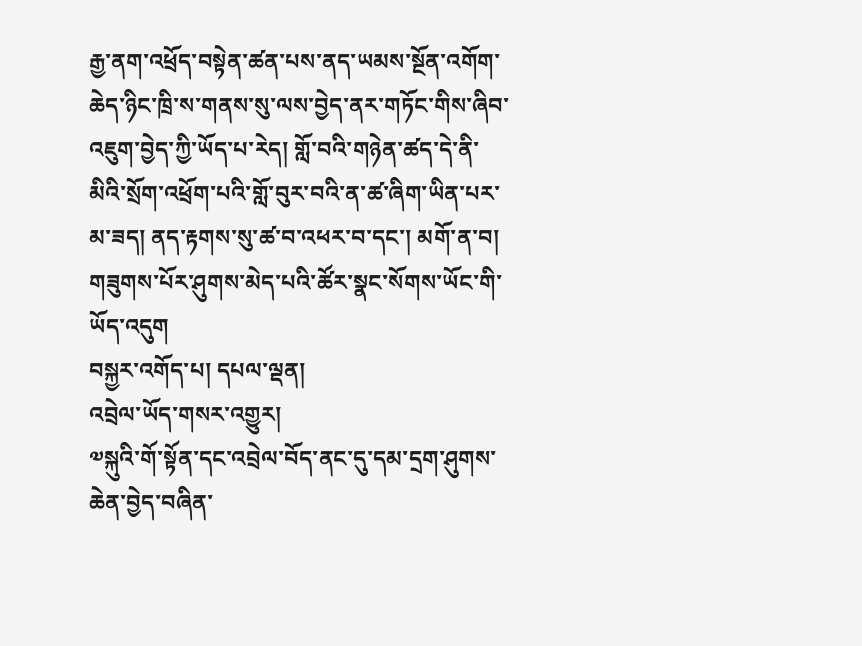རྒྱ་ནག་འཕྲོད་བསྟེན་ཚན་པས་ནད་ཡམས་སྔོན་འགོག་ཆེད་ཉིང་ཁྲི་ས་གནས་སུ་ལས་བྱེད་ནར་གཏོང་གིས་ཞིབ་འཇུག་བྱེད་ཀྱི་ཡོད་པ་རེད། གློ་བའི་གཉེན་ཚད་དེ་ནི་མིའི་སྲོག་འཕྲོག་པའི་གློ་བུར་བའི་ན་ཚ་ཞིག་ཡིན་པར་མ་ཟད། ནད་རྟགས་སུ་ཚ་བ་འཕར་བ་དང་། མགོ་ན་བ། གཟུགས་པོར་ཤུགས་མེད་པའི་ཚོར་སྣང་སོགས་ཡོང་གི་ཡོད་འདུག
བསྐྱར་འགོད་པ། དཔལ་ལྡན།
འབྲེལ་ཡོད་གསར་འགྱུར།
༧སྐུའི་གོ་སྟོན་དང་འབྲེལ་བོད་ནང་དུ་དམ་དྲག་ཤུགས་ཆེན་བྱེད་བཞིན་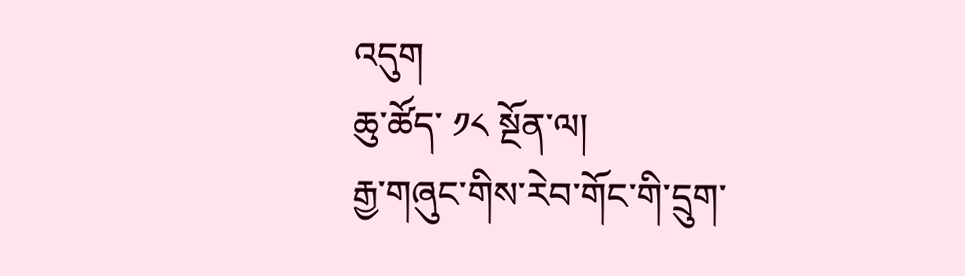འདུག
ཆུ་ཚོད་ ༡༨ སྔོན་ལ།
རྒྱ་གཞུང་གིས་རེབ་གོང་གི་དྲུག་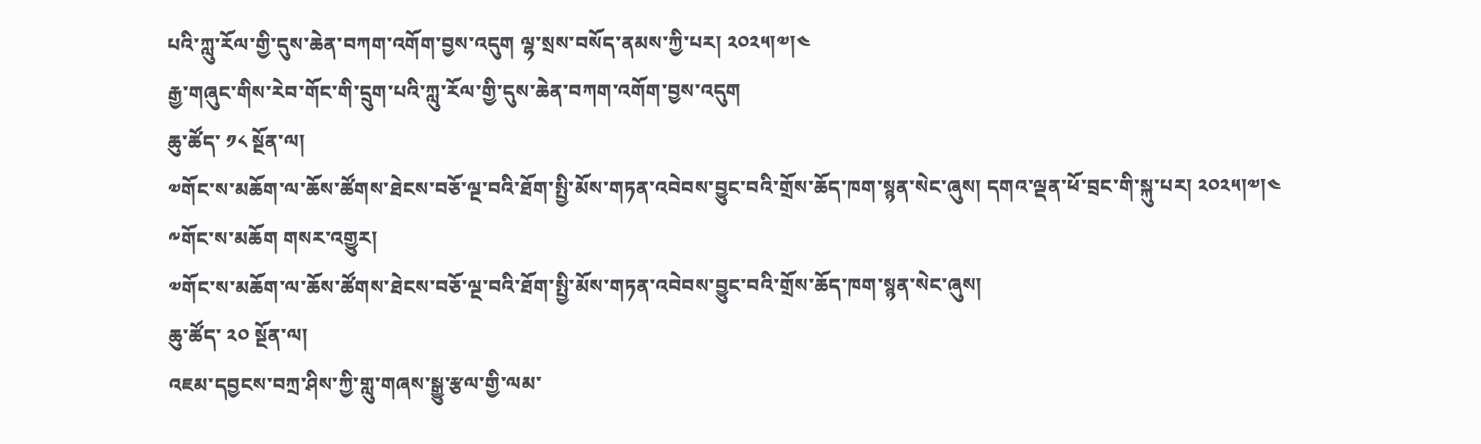པའི་ཀླུ་རོལ་གྱི་དུས་ཆེན་བཀག་འགོག་བྱས་འདུག ལྷ་སྲས་བསོད་ནམས་ཀྱི་པར། ༢༠༢༥།༧།༤
རྒྱ་གཞུང་གིས་རེབ་གོང་གི་དྲུག་པའི་ཀླུ་རོལ་གྱི་དུས་ཆེན་བཀག་འགོག་བྱས་འདུག
ཆུ་ཚོད་ ༡༨ སྔོན་ལ།
༧གོང་ས་མཆོག་ལ་ཆོས་ཚོགས་ཐེངས་བཅོ་ལྔ་བའི་ཐོག་སྤྱི་མོས་གཏན་འབེབས་བྱུང་བའི་གྲོས་ཆོད་ཁག་སྙན་སེང་ཞུས། དགའ་ལྡན་ཕོ་བྲང་གི་སྐུ་པར། ༢༠༢༥།༧།༤
༸གོང་ས་མཆོག གསར་འགྱུར།
༧གོང་ས་མཆོག་ལ་ཆོས་ཚོགས་ཐེངས་བཅོ་ལྔ་བའི་ཐོག་སྤྱི་མོས་གཏན་འབེབས་བྱུང་བའི་གྲོས་ཆོད་ཁག་སྙན་སེང་ཞུས།
ཆུ་ཚོད་ ༢༠ སྔོན་ལ།
འཇམ་དབྱངས་བཀྲ་ཤིས་ཀྱི་གླུ་གཞས་སྒྱུ་རྩལ་གྱི་ལམ་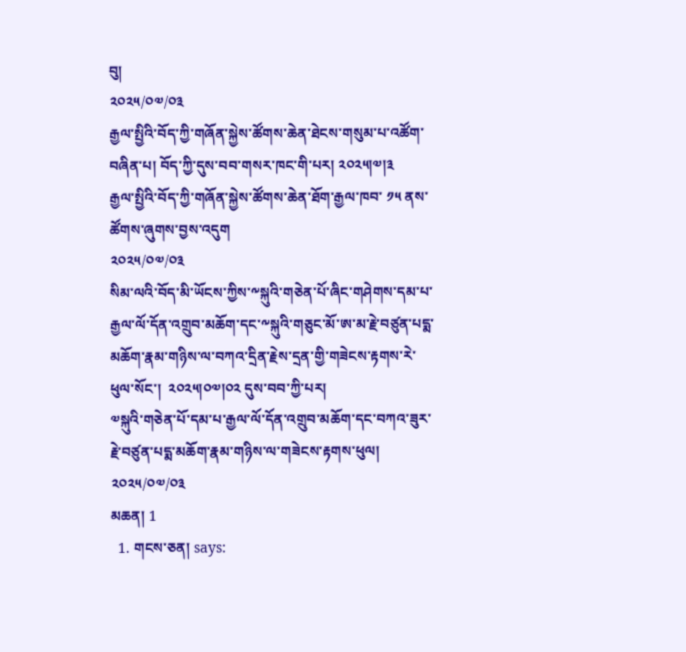བུ།
༢༠༢༥/༠༧/༠༣
རྒྱལ་སྤྱིའི་བོད་ཀྱི་གཞོན་སྐྱེས་ཚོགས་ཆེན་ཐེངས་གསུམ་པ་འཚོག་བཞིན་པ། བོད་ཀྱི་དུས་བབ་གསར་ཁང་གི་པར། ༢༠༢༥།༧།༣
རྒྱལ་སྤྱིའི་བོད་ཀྱི་གཞོན་སྐྱེས་ཚོགས་ཆེན་ཐོག་རྒྱལ་ཁབ་ ༡༥ ནས་ཚོགས་ཞུགས་བྱས་འདུག
༢༠༢༥/༠༧/༠༣
སིམ་ལའི་བོད་མི་ཡོངས་ཀྱིས་༸སྐུའི་གཅེན་པོ་ཞིང་གཤེགས་དམ་པ་རྒྱལ་ལོ་དོན་འགྲུབ་མཆོག་དང་༸སྐུའི་གཅུང་མོ་ཨ་མ་རྗེ་བཙུན་པདྨ་མཆོག་རྣམ་གཉིས་ལ་བཀའ་དྲིན་རྗེས་དྲན་གྱི་གཟེངས་རྟགས་རེ་ཕུལ་སོང་།  ༢༠༢༥།༠༧།༠༢ དུས་བབ་ཀྱི་པར།
༧སྐུའི་གཅེན་པོ་དམ་པ་རྒྱལ་ལོ་དོན་འགྲུབ་མཆོག་དང་བཀའ་ཟུར་རྗེ་བཙུན་པདྨ་མཆོག་རྣམ་གཉིས་ལ་གཟེངས་རྟགས་ཕུལ།
༢༠༢༥/༠༧/༠༣
མཆན། 1
  1. གངས་ཅན། says: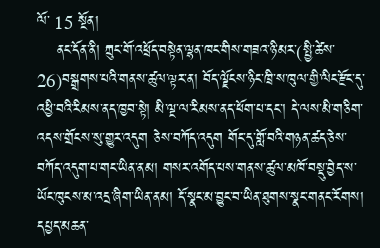ལོ་ 15 སྔོན།
    ནང་དོན་ནི། ཀྲུང་གོ་འཕྲོད་བསྟེན་ལྷན་ཁང་གིས་གཟའ་ཉི་མར་(སྤྱི་ཚེས་26)བསྒྲགས་པའི་གནས་ཚུལ་ལྟར་ན། བོད་ལྗོངས་ཉིང་ཁྲི་ས་ཁུལ་གྱི་ལིང་རྫོང་དུ་འཕྱི་བའི་རིམས་ནད་ཁྱབ་སྟེ། མི་ལྔ་ལ་རིམས་ནད་ཕོག་པ་དང་། དེ་ལས་མི་གཅིག་འདས་གྲོངས་སུ་གྱུར་འདུག ཅེས་བཀོད་འདུག གོང་དུ་གློ་བའི་གཉན་ཚད་ཅེས་བཀོད་འདུག་པ་གང་ཡིན་ནམ། གསར་འགོད་པས་གནས་ཚུལ་མཁོ་བསྡུ་བྱེད་ས་ཡོང་ཁུངས་མ་འདྲ་ཞིག་ཡིན་ནམ། དོ་སྣང་མ་བྱུང་བ་ཡིན་ཐུགས་སྣང་གནང་རོགས།
དཔྱད་མཆན་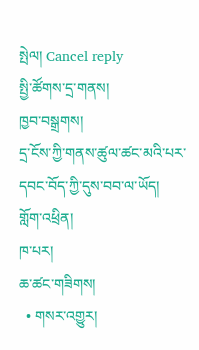སྤེལ། Cancel reply
སྤྱི་ཚོགས་དྲ་གནས།
ཁྱབ་བསྒྲགས།
དྲ་ངོས་ཀྱི་གནས་ཚུལ་ཚང་མའི་པར་དབང་བོད་ཀྱི་དུས་བབ་ལ་ཡོད།
གློག་འཕྲིན།
ཁ་པར།
ཆ་ཚང་གཟིགས།
  • གསར་འགྱུར།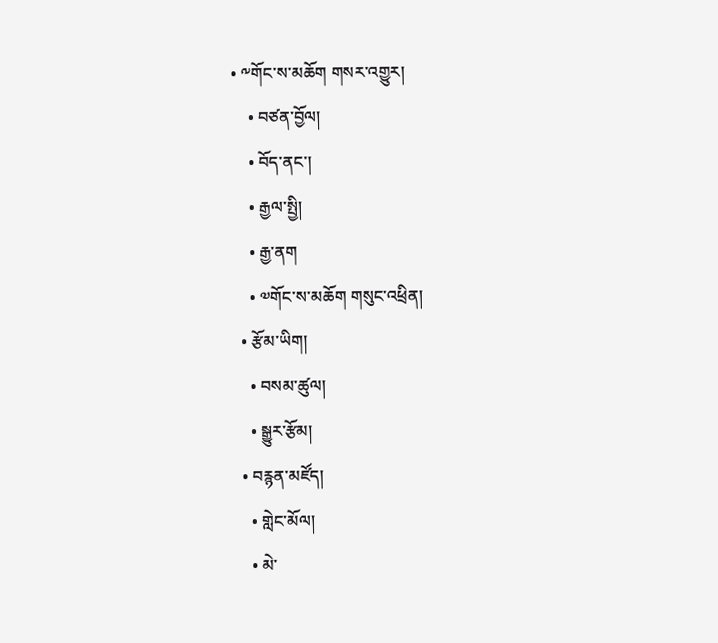• ༸གོང་ས་མཆོག གསར་འགྱུར།
    • བཙན་བྱོལ།
    • བོད་ནང་།
    • རྒྱལ་སྤྱི།
    • རྒྱ་ནག
    • ༧གོང་ས་མཆོག གསུང་འཕྲིན།
  • རྩོམ་ཡིག།
    • བསམ་ཚུལ།
    • སྒྱུར་རྩོམ།
  • བརྙན་མཛོད།
    • གླེང་མོལ།
    • མེ་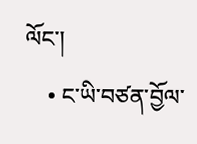ལོང་།
    • ང་ཡི་བཙན་བྱོལ་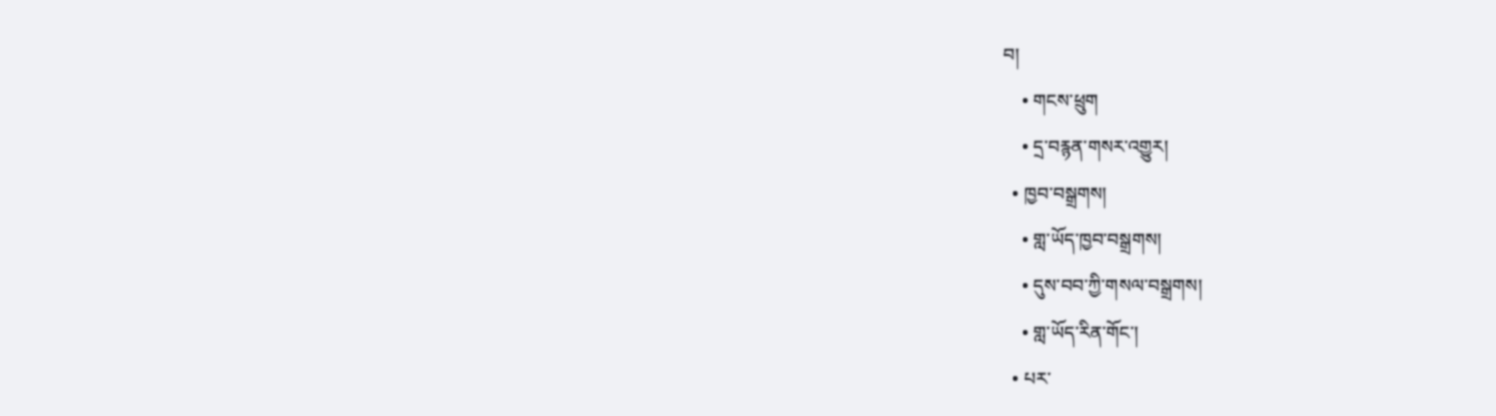བ།
    • གངས་ཕྲུག
    • དྲ་བརྙན་གསར་འགྱུར།
  • ཁྱབ་བསྒྲགས།
    • གླ་ཡོད་ཁྱབ་བསྒྲགས།
    • དུས་བབ་ཀྱི་གསལ་བསྒྲགས།
    • གླ་ཡོད་རིན་གོང་།
  • པར་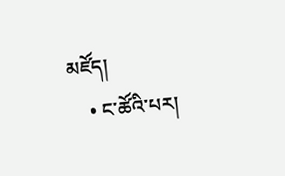མཛོད།
    • ང་ཚོའི་པར།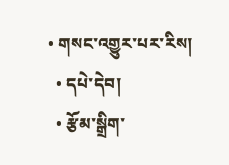• གསང་འགྱུར་པར་རིས།
  • དཔེ་དེབ།
  • རྩོམ་སྒྲིག་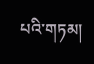པའི་གཏམ།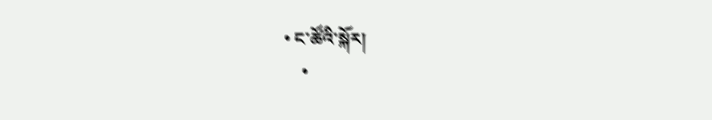• ང་ཚོའི་སྐོར།
    •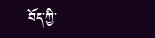བོད་ཀྱི་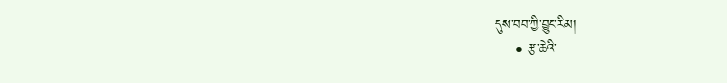དུས་བབ་ཀྱི་བྱུང་རིམ།
    • རྩ་ཆེའི་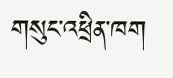གསུང་འཕྲིན་ཁག